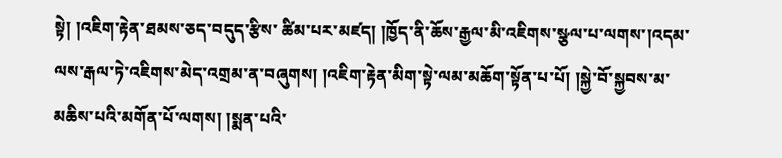སྟེ། །འཇིག་རྟེན་ཐམས་ཅད་བདུད་རྩིས་ ཚིམ་པར་མཛད། །ཁྱོད་ནི་ཆོས་རྒྱལ་མི་འཇིགས་སྩལ་པ་ལགས་།འདམ་ལས་རྒལ་ཏེ་འཇིགས་མེད་འགྲམ་ན་བཞུགས། །འཇིག་རྟེན་མིག་སྟེ་ལམ་མཆོག་སྟོན་པ་པོ། །སྐྱེ་བོ་སྐྱབས་མ་ མཆིས་པའི་མགོན་པོ་ལགས། །སྨན་པའི་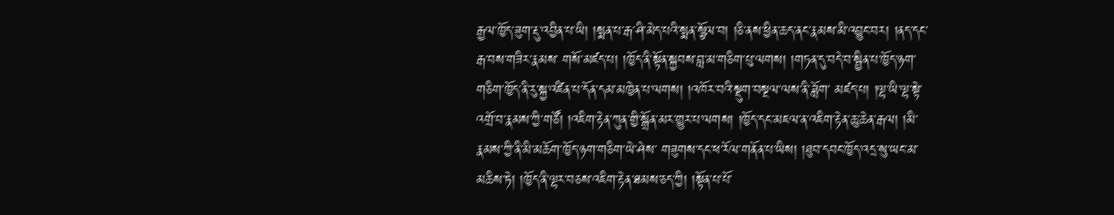རྒྱལ་ཁྱོད་ཟུག་རྡུ་འབྱིན་པ་ཡི། །སྨན་པ་རྒ་ཤི་མེད་པའི་སྨན་སྩོལ་བ། །ཅི་ནས་ཕྱིན་ཆད་ནང་རྣམས་མི་འབྱུང་བར། །ནད་དང་རྒ་བས་གཟིར་རྣམས་ གསོ་མཛད་པ། །ཁྱོད་ནི་སྟོན་སྐྱབས་བླ་མ་གཅིག་པུ་ལགས། །གཏན་དུ་བདེ་བ་སྦྱིན་པ་ཁྱོད་ཉག་གཅིག་ཁྱོད་ནི་རུ་སྐྱ་འཛིན་པ་དོན་དམ་མཁྱེན་པ་ལགས། །འཁོར་བའི་སྡུག་བསྔལ་ལས་ནི་ཟློག་ མཛད་པ། །ལྷ་ཡི་ལྷ་སྟེ་འགྲོ་བ་རྣམས་ཀྱི་གཙོ། །འཇིག་རྟེན་ཀུན་གྱི་སྒྲོན་མར་གྱུར་པ་ལགས། །ཁྱོད་དང་མཇལ་ན་འཇིག་རྟེན་ཆུ་ཆེན་རྒལ། །མི་རྣམས་ཀྱི་ནི་མི་མཆོག་ཁྱོད་ཉག་གཅིག་ཡེ་ཤེས་ གཟུགས་དང་ཕ་རོལ་གནོན་པ་ཡིས། །ཐུབ་དབང་ཁྱོད་འདྲ་སུ་ཡང་མ་མཆིས་ཏེ། །ཁྱོད་ནི་ལྷར་བཅས་འཇིག་རྟེན་ཐམས་ཅད་ཀྱི། །སྟོན་པ་པོ་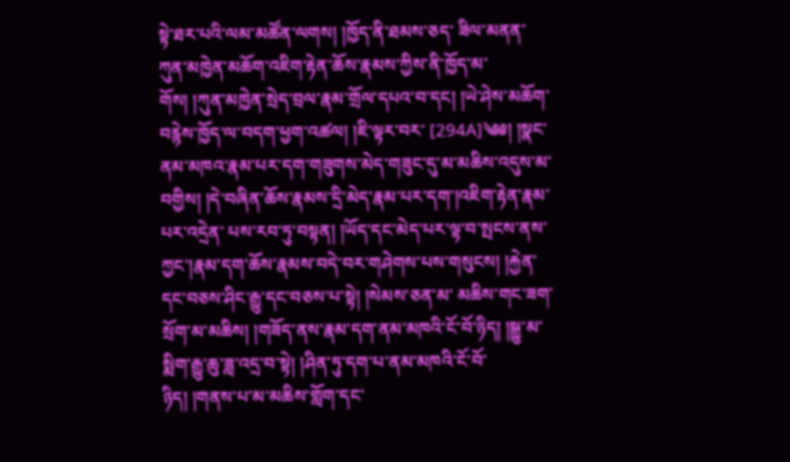སྟེ་ཐར་པའི་ལམ་མཚོན་ལགས། །ཁྱོད་ནི་ཐམས་ཅད་ ཟིལ་མནན་ཀུན་མཁྱེན་མཆོག་འཇིག་རྟེན་ཆོས་རྣམས་ཀྱིས་ནི་ཁྱོད་མ་གོས། །ཀུན་མཁྱེན་སྲེད་བྲལ་རྣམ་གྲོལ་དཔའ་བ་དང། །ཡེ་ཤེས་མཆོག་བརྙེས་ཁྱོད་ལ་བདག་ཕྱག་འཚལ། །ཇི་ལྟར་བར་ [294A]༄༅། །སྣང་ནམ་མཁའ་རྣམ་པར་དག་གཟུགས་མེད་གཟུང་དུ་མ་མཆིས་འདུས་མ་བགྱིས། །དེ་བཞིན་ཆོས་རྣམས་དྲི་མེད་རྣམ་པར་དག་།འཇིག་རྟེན་རྣམ་པར་འདྲེན་ པས་རབ་ཏུ་བསྟན། །ཡོད་དང་མེད་པར་ལྟ་བ་སྤངས་ནས་ཀྱང་།རྣམ་དག་ཆོས་རྣམས་བདེ་བར་གཤེགས་པས་གསུངས། །རྐྱེན་དང་བཅས་ཤིང་རྒྱུ་དང་བཅས་པ་སྟེ། །སེམས་ཅན་མ་ མཆིས་གང་ཟག་སྲོག་མ་མཆིས། །གཟོད་ནས་རྣམ་དག་ནམ་མཁའི་ངོ་བོ་ཉིད། །སྒྱུ་མ་སྨིག་རྒྱུ་ཆུ་ཟླ་འདྲ་བ་སྟེ། །ཤིན་ཏུ་དག་པ་ནམ་མཁའི་ངོ་བོ་ཉིད། །གནས་པ་མ་མཆིས་གློག་དང་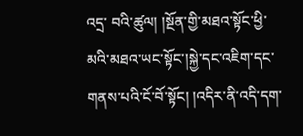འདྲ་ བའི་ཚུལ། །སྔོན་གྱི་མཐའ་སྟོང་ཕྱི་མའི་མཐའ་ཡང་སྟོང་།སྐྱེ་དང་འཇིག་དང་གནས་པའི་ངོ་བོ་སྟོང། །འདིར་ནི་འདི་དག་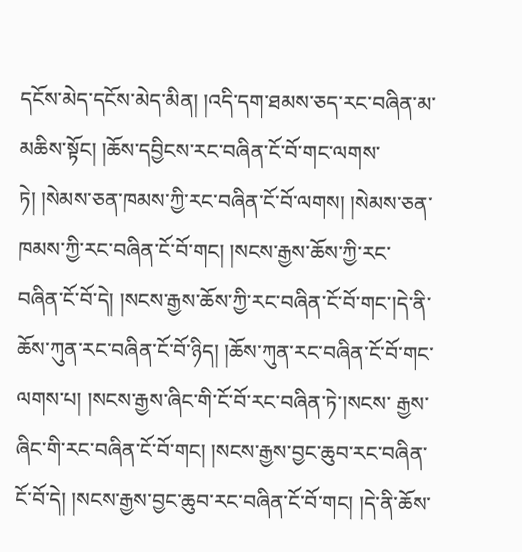དངོས་མེད་དངོས་མེད་མིན། །འདི་དག་ཐམས་ཅད་རང་བཞིན་མ་ མཆིས་སྟོང། །ཆོས་དབྱིངས་རང་བཞིན་ངོ་བོ་གང་ལགས་ཏེ། །སེམས་ཅན་ཁམས་ཀྱི་རང་བཞིན་ངོ་བོ་ལགས། །སེམས་ཅན་ཁམས་ཀྱི་རང་བཞིན་ངོ་བོ་གང། །སངས་རྒྱས་ཆོས་ཀྱི་རང་ བཞིན་ངོ་བོ་དེ། །སངས་རྒྱས་ཆོས་ཀྱི་རང་བཞིན་ངོ་བོ་གང་།དེ་ནི་ཆོས་ཀུན་རང་བཞིན་ངོ་བོ་ཉིད། །ཆོས་ཀུན་རང་བཞིན་ངོ་བོ་གང་ལགས་པ། །སངས་རྒྱས་ཞིང་གི་ངོ་བོ་རང་བཞིན་ཏེ་།སངས་ རྒྱས་ཞིང་གི་རང་བཞིན་ངོ་བོ་གང། །སངས་རྒྱས་བྱང་ཆུབ་རང་བཞིན་ངོ་བོ་དེ། །སངས་རྒྱས་བྱང་ཆུབ་རང་བཞིན་ངོ་བོ་གང། །དེ་ནི་ཆོས་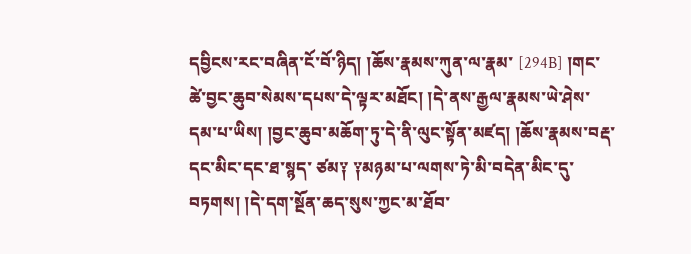དབྱིངས་རང་བཞིན་ངོ་བོ་ཉིད། །ཆོས་རྣམས་ཀུན་ལ་རྣམ་ [294B] །གང་ཚེ་བྱང་ཆུབ་སེམས་དཔས་དེ་ལྟར་མཐོང། །དེ་ནས་རྒྱལ་རྣམས་ཡེ་ཤེས་དམ་པ་ཡིས། །བྱང་ཆུབ་མཆོག་ཏུ་དེ་ནི་ལུང་སྟོན་མཛད། །ཆོས་རྣམས་བརྡ་དང་མིང་དང་ཐ་སྙད་ ཙམ༑ ༑མཉམ་པ་ལགས་ཏེ་མི་བདེན་མིང་དུ་བཏགས། །དེ་དག་སྔོན་ཆད་སུས་ཀྱང་མ་ཐོབ་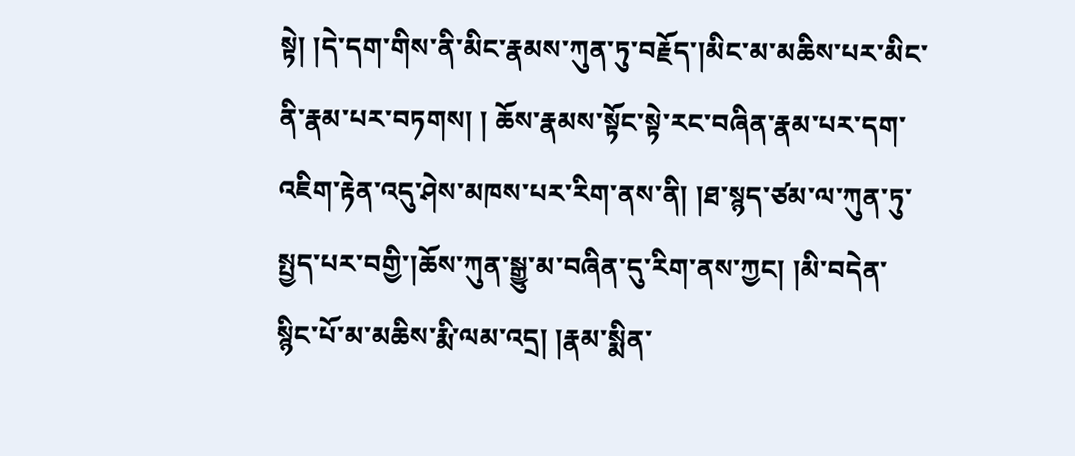སྟེ། །དེ་དག་གིས་ནི་མིང་རྣམས་ཀུན་ཏུ་བརྗོད་།མིང་མ་མཆིས་པར་མིང་ནི་རྣམ་པར་བཏགས། ། ཆོས་རྣམས་སྟོང་སྟེ་རང་བཞིན་རྣམ་པར་དག་འཇིག་རྟེན་འདུ་ཤེས་མཁས་པར་རིག་ནས་ནི། །ཐ་སྙད་ཙམ་ལ་ཀུན་ཏུ་སྤྱད་པར་བགྱི་།ཆོས་ཀུན་སྒྱུ་མ་བཞིན་དུ་རིག་ནས་ཀྱང། །མི་བདེན་ སྙིང་པོ་མ་མཆིས་རྨི་ལམ་འདྲ། །རྣམ་སྨིན་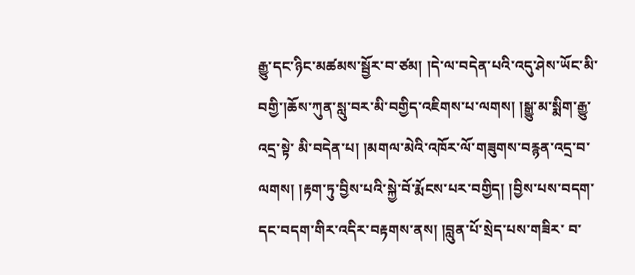རྒྱུ་དང་ཉིང་མཚམས་སྦྱོར་བ་ཙམ། །དེ་ལ་བདེན་པའི་འདུ་ཤེས་ཡོང་མི་བགྱི་།ཆོས་ཀུན་སླུ་བར་མི་བགྱིད་འཇིགས་པ་ལགས། །སྒྱུ་མ་སྨིག་རྒྱུ་འདྲ་སྟེ་ མི་བདེན་པ། །མགལ་མེའི་འཁོར་ལོ་གཟུགས་བརྙན་འདྲ་བ་ལགས། །རྟག་ཏུ་བྱིས་པའི་སྐྱེ་བོ་རྨོངས་པར་བགྱིད། །བྱིས་པས་བདག་དང་བདག་གིར་འདིར་བརྟགས་ནས། །བླུན་པོ་སྲེད་པས་གཟིར་ བ་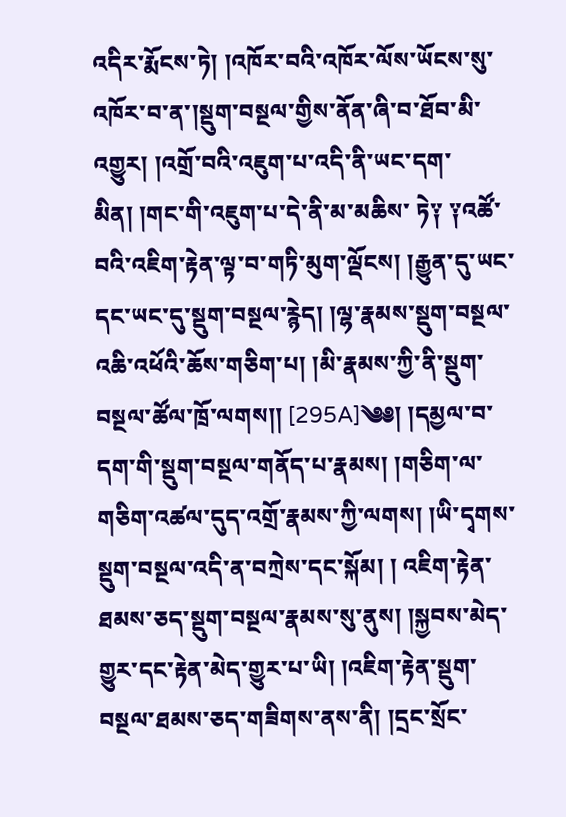འདིར་རྨོངས་ཏེ། །འཁོར་བའི་འཁོར་ལོས་ཡོངས་སུ་འཁོར་བ་ན་།སྡུག་བསྔལ་གྱིས་ནོན་ཞི་བ་ཐོབ་མི་འགྱུར། །འགྲོ་བའི་འཇུག་པ་འདི་ནི་ཡང་དག་མིན། །གང་གི་འཇུག་པ་དེ་ནི་མ་མཆིས་ ཏེ༑ ༑འཚོ་བའི་འཇིག་རྟེན་ལྟ་བ་གཏི་མུག་ལྡོངས། །རྒྱུན་དུ་ཡང་དང་ཡང་དུ་སྡུག་བསྔལ་རྙེད། །ལྷ་རྣམས་སྡུག་བསྔལ་འཆི་འཕོའི་ཆོས་གཅིག་པ། །མི་རྣམས་ཀྱི་ནི་སྡུག་བསྔལ་ཚོལ་ཁྲོ་ལགས།། [295A]༄༅། །དམྱལ་བ་དག་གི་སྡུག་བསྔལ་གནོད་པ་རྣམས། །གཅིག་ལ་གཅིག་འཚལ་དུད་འགྲོ་རྣམས་ཀྱི་ལགས། །ཡི་དྭགས་སྡུག་བསྔལ་འདི་ན་བཀྲེས་དང་སྐོམ། ། འཇིག་རྟེན་ཐམས་ཅད་སྡུག་བསྔལ་རྣམས་སུ་ནུས། །སྐྱབས་མེད་གྱུར་དང་རྟེན་མེད་གྱུར་པ་ཡི། །འཇིག་རྟེན་སྡུག་བསྔལ་ཐམས་ཅད་གཟིགས་ནས་ནི། །དྲང་སྲོང་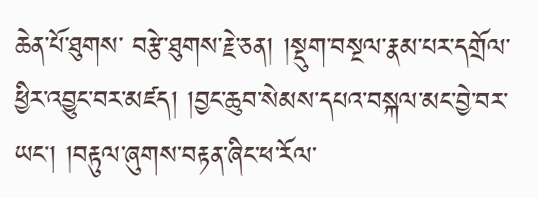ཆེན་པོ་ཐུགས་ བརྩེ་ཐུགས་རྗེ་ཅན། །སྡུག་བསྔལ་རྣམ་པར་དགྲོལ་ཕྱིར་འབྱུང་བར་མཛད། །བྱང་ཆུབ་སེམས་དཔའ་བསྐལ་མང་བྱེ་བར་ཡང། །བརྟུལ་ཞུགས་བརྟན་ཞིང་ཕ་རོལ་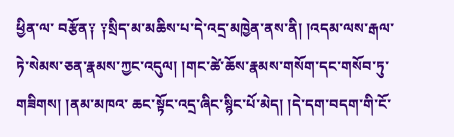ཕྱིན་ལ་ བརྩོན༑ ༑སྲིད་མ་མཆིས་པ་དེ་འདྲ་མཁྱེན་ནས་ནི། །འདམ་ལས་རྒལ་ཏེ་སེམས་ཅན་རྣམས་ཀྱང་འདུལ། །གང་ཚེ་ཆོས་རྣམས་གསོག་དང་གསོབ་ཏུ་གཟིགས། །ནམ་མཁའ་ ཆང་སྟོང་འདྲ་ཞིང་སྙིང་པོ་མེད། །དེ་དག་བདག་གི་ངོ་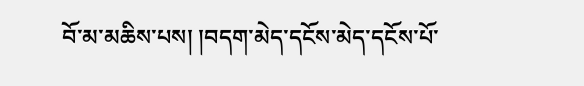བོ་མ་མཆིས་པས། །བདག་མེད་དངོས་མེད་དངོས་པོ་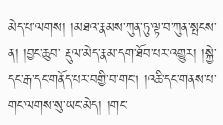མེད་པ་ལགས། །མཐའ་རྣམས་ཀུན་ཏུ་ལྟ་བ་ཀུན་སྤངས་ན། །བྱང་ཆུབ་ རྡུལ་མེད་རྣམ་དག་ཐོབ་པར་འགྱུར། །སྐྱེ་དང་རྒ་དང་གནོད་པར་བགྱི་བ་གང། །འཆི་དང་གནས་པ་གང་ལགས་སུ་ཡང་མེད། །གང་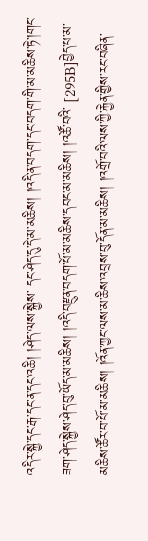འདིར་སྐྱེ་དང་རྒ་དང་ན་དང་འཆི། །ཤེད་ལས་སྐྱེས་ དང་ཤེད་དུ་དེ་མ་མཆིས། །འདི་ན་བདག་དང་བདག་གི་མ་མཆིས་ཏེ་།གང་ཟག་ཤེད་སྐྱེས་ཤེད་བུ་ཡོད་མ་མཆིས། །འདི་བརྫུན་བདག་པོ་མ་མཆིས་དབང་མ་མཆིས། །འཚོ་བའི་ [295B]བྱེད་པ་མ་མཆིས་ཚོར་བ་པོ་མ་མཆིས། །འོན་ཀྱང་ལས་མ་ཆིས་འབྲས་བུ་དོན་མ་མཆིས། །འགྲོ་བའི་ལས་ཀྱི་རྐྱེན་གྱིས་རང་བཞིན་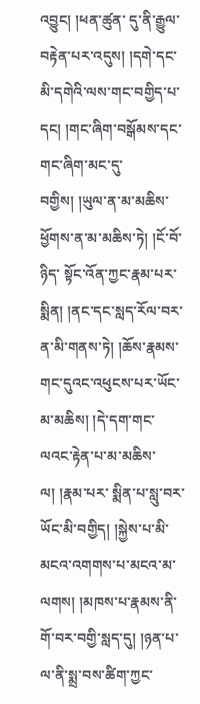འབྱུང། །ཕན་ཚུན་ དུ་ནི་རྒྱུལ་བརྟེན་པར་འདུས། །དགེ་དང་མི་དགེའི་ལས་གང་བགྱིད་པ་དང། །གང་ཞིག་བསྒོམས་དང་གང་ཞིག་མང་དུ་བགྱིས། །ཡུལ་ན་མ་མཆིས་ཕྱོགས་ན་མ་མཆིས་ཏེ། །ངོ་བོ་ཉིད་ སྟོང་འོན་ཀྱང་རྣམ་པར་སྨིན། །ནང་དང་སླད་རོལ་བར་ན་མི་གནས་ཏེ། །ཆོས་རྣམས་གང་དུའང་འཕུངས་པར་ཡོང་མ་མཆིས། །དེ་དག་གང་ལའང་རྟེན་པ་མ་མཆིས་ལ། །རྣམ་པར་ སྨིན་པ་སླུ་བར་ཡོང་མི་བགྱིད། །སྐྱེས་པ་མི་མངའ་འགགས་པ་མངའ་མ་ལགས། །མཁས་པ་རྣམས་ནི་གོ་བར་བགྱི་སླད་དུ། །ཉན་པ་ལ་ནི་སྨྲ་བས་ཚིག་ཀྱང་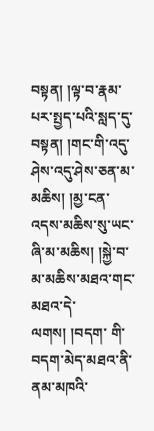བསྟན། །ལྟ་བ་རྣམ་ པར་སྤྱད་པའི་སླད་དུ་བསྟན། །གང་གི་འདུ་ཤེས་འདུ་ཤེས་ཅན་མ་མཆིས། །མྱ་ངན་འདས་མཆིས་སུ་ཡང་ཞི་མ་མཆིས། །སྐྱེ་བ་མ་མཆིས་མཐའ་གང་མཐའ་དེ་ལགས། །བདག་ གི་བདག་མེད་མཐའ་ནི་ནམ་མཁའི་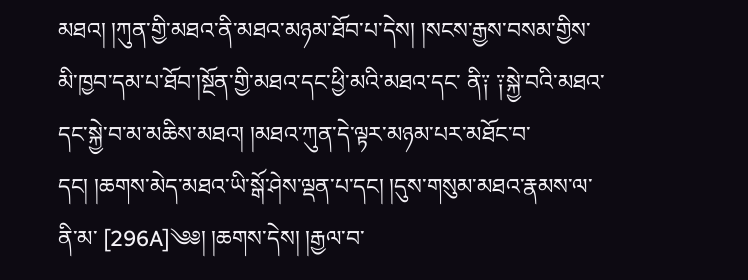མཐའ། །ཀུན་གྱི་མཐའ་ནི་མཐའ་མཉམ་ཐོབ་པ་དེས། །སངས་རྒྱས་བསམ་གྱིས་མི་ཁྱབ་དམ་པ་ཐོབ་།སྔོན་གྱི་མཐའ་དང་ཕྱི་མའི་མཐའ་དང་ ནི༑ ༑སྐྱེ་བའི་མཐའ་དང་སྐྱེ་བ་མ་མཆིས་མཐའ། །མཐའ་ཀུན་དེ་ལྟར་མཉམ་པར་མཐོང་བ་དང། །ཆགས་མེད་མཐའ་ཡི་སྒོ་ཤེས་ལྡན་པ་དང། །དུས་གསུམ་མཐའ་རྣམས་ལ་ནི་མ་ [296A]༄༅། །ཆགས་དེས། །རྒྱལ་བ་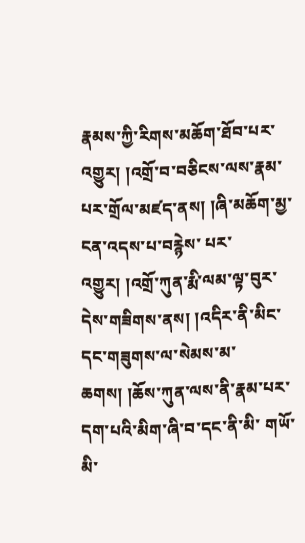རྣམས་ཀྱི་རིགས་མཆོག་ཐོབ་པར་འགྱུར། །འགྲོ་བ་བཅིངས་ལས་རྣམ་པར་གྲོལ་མཛད་ནས། །ཞི་མཆོག་མྱ་ངན་འདས་པ་བརྙེས་ པར་འགྱུར། །འགྲོ་ཀུན་རྨི་ལམ་ལྟ་བུར་དེས་གཟིགས་ནས། །འདིར་ནི་མིང་དང་གཟུགས་ལ་སེམས་མ་ཆགས། །ཆོས་ཀུན་ལས་ནི་རྣམ་པར་དག་པའི་མིག་ཞི་བ་དང་ནི་མི་ གཡོ་མི་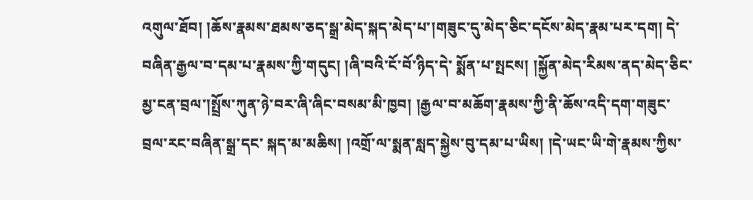འགུལ་ཐོབ། །ཆོས་རྣམས་ཐམས་ཅད་སྒྲ་མེད་སྐད་མེད་པ་།གཟུང་དུ་མེད་ཅིང་དངོས་མེད་རྣམ་པར་དག། དེ་བཞིན་རྒྱལ་བ་དམ་པ་རྣམས་ཀྱི་གདུང། །ཞི་བའི་ངོ་བོ་ཉིད་དེ་ སྨོན་པ་སྤངས། །སྐྱོན་མེད་རིམས་ནད་མེད་ཅིང་མྱ་ངན་བྲལ་།སྤྲོས་ཀུན་ཉེ་བར་ཞི་ཞིང་བསམ་མི་ཁྱབ། །རྒྱལ་བ་མཆོག་རྣམས་ཀྱི་ནི་ཆོས་འདི་དག་གཟུང་བྲལ་རང་བཞིན་སྒྲ་དང་ སྐད་མ་མཆིས། །འགྲོ་ལ་སྨན་སླད་སྐྱེས་བུ་དམ་པ་ཡིས། །དེ་ཡང་ཡི་གེ་རྣམས་ཀྱིས་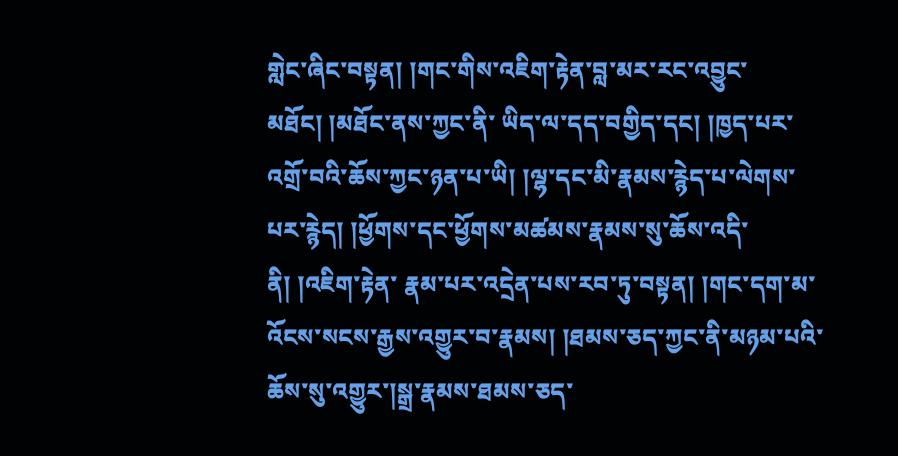གླེང་ཞིང་བསྟན། །གང་གིས་འཇིག་རྟེན་བླ་མར་རང་འབྱུང་མཐོང། །མཐོང་ནས་ཀྱང་ནི་ ཡིད་ལ་དད་བགྱིད་དང། །ཁྱད་པར་འགྲོ་བའི་ཆོས་ཀྱང་ཉན་པ་ཡི། །ལྷ་དང་མི་རྣམས་རྙེད་པ་ལེགས་པར་རྙེད། །ཕྱོགས་དང་ཕྱོགས་མཚམས་རྣམས་སུ་ཆོས་འདི་ནི། །འཇིག་རྟེན་ རྣམ་པར་འདྲེན་པས་རབ་ཏུ་བསྟན། །གང་དག་མ་འོངས་སངས་རྒྱས་འགྱུར་བ་རྣམས། །ཐམས་ཅད་ཀྱང་ནི་མཉམ་པའི་ཆོས་སུ་འགྱུར་།སྒྲ་རྣམས་ཐམས་ཅད་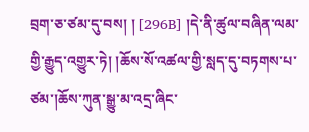བྲག་ཅ་ཙམ་དུ་བས། ། [296B] །དེ་ནི་ཚུལ་བཞིན་ལམ་གྱི་རྒྱུད་འགྱུར་ཏེ། །ཆོས་སོ་འཚལ་གྱི་སླད་དུ་བཏགས་པ་ཙམ་།ཆོས་ཀུན་སྒྱུ་མ་འདྲ་ཞིང་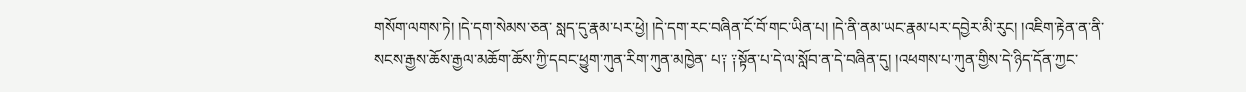གསོག་ལགས་ཏེ། །དེ་དག་སེམས་ཅན་ སླད་དུ་རྣམ་པར་ཕྱེ། །དེ་དག་རང་བཞིན་ངོ་བོ་གང་ཡིན་པ། །དེ་ནི་ནམ་ཡང་རྣམ་པར་དབྱེར་མི་རུང། །འཇིག་རྟེན་ན་ནི་སངས་རྒྱས་ཆོས་རྒྱལ་མཆོག་ཆོས་ཀྱི་དབང་ཕྱུག་ཀུན་རིག་ཀུན་མཁྱེན་ པ༑ ༑སྟོན་པ་དེ་ལ་སློབ་ན་དེ་བཞིན་དུ། །འཕགས་པ་ཀུན་གྱིས་དེ་ཉིད་དོན་ཀྱང་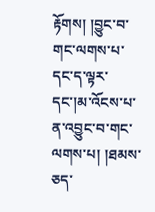རྟོགས། །བྱུང་བ་གང་ལགས་པ་དང་ད་ལྟར་དང་།མ་འོངས་པ་ན་འབྱུང་བ་གང་ལགས་པ། །ཐམས་ཅད་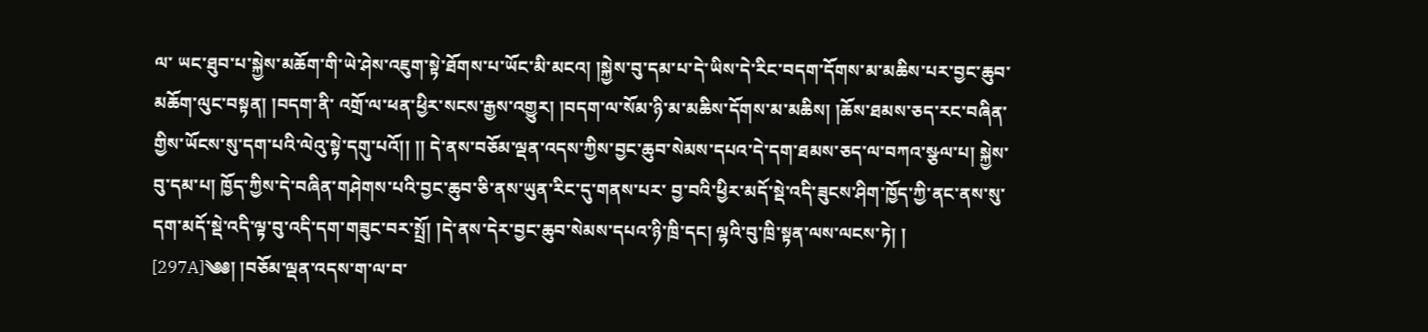ལ་ ཡང་ཐུབ་པ་སྐྱེས་མཆོག་གི་ཡེ་ཤེས་འཇུག་སྟེ་ཐོགས་པ་ཡོང་མི་མངའ། །སྐྱེས་བུ་དམ་པ་དེ་ཡིས་དེ་རིང་བདག་དོགས་མ་མཆིས་པར་བྱང་ཆུབ་མཆོག་ལུང་བསྟན། །བདག་ནི་ འགྲོ་ལ་ཕན་ཕྱིར་སངས་རྒྱས་འགྱུར། །བདག་ལ་སོམ་ཉི་མ་མཆིས་དོགས་མ་མཆིས། །ཆོས་ཐམས་ཅད་རང་བཞིན་གྱིས་ཡོངས་སུ་དག་པའི་ལེའུ་སྟེ་དགུ་པའོ།། །། དེ་ནས་བཅོམ་ལྡན་འདས་ཀྱིས་བྱང་ཆུབ་སེམས་དཔའ་དེ་དག་ཐམས་ཅད་ལ་བཀའ་སྩལ་པ། སྐྱེས་བུ་དམ་པ། ཁྱོད་ཀྱིས་དེ་བཞིན་གཤེགས་པའི་བྱང་ཆུབ་ཅི་ནས་ཡུན་རིང་དུ་གནས་པར་ བྱ་བའི་ཕྱིར་མདོ་སྡེ་འདི་ཟུངས་ཤིག་ཁྱོད་ཀྱི་ནང་ནས་སུ་དག་མདོ་སྡེ་འདི་ལྟ་བུ་འདི་དག་གཟུང་བར་སྤྲོ། །དེ་ནས་དེར་བྱང་ཆུབ་སེམས་དཔའ་ཉི་ཁྲི་དང། ལྷའི་བུ་ཁྲི་སྟན་ལས་ལངས་ཏེ། ། [297A]༄༅། །བཅོམ་ལྡན་འདས་ག་ལ་བ་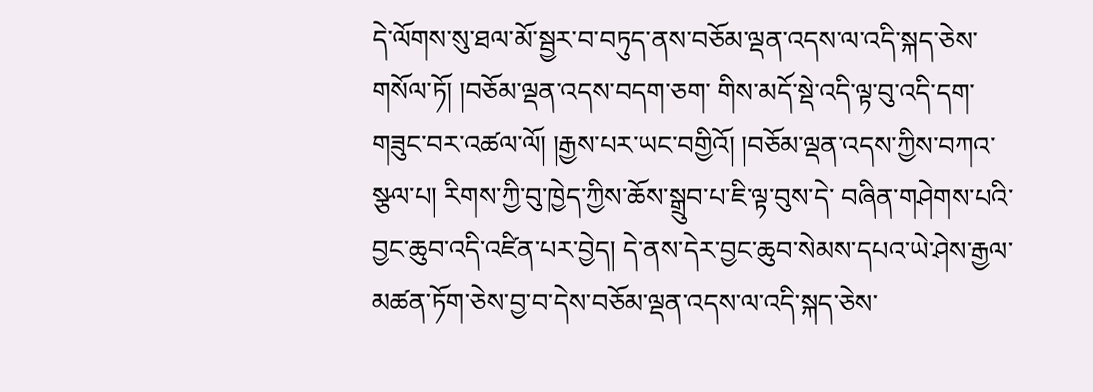དེ་ལོགས་སུ་ཐལ་མོ་སྦྱར་བ་བཏུད་ནས་བཅོམ་ལྡན་འདས་ལ་འདི་སྐད་ཅེས་གསོལ་ཏོ། །བཅོམ་ལྡན་འདས་བདག་ཅག་ གིས་མདོ་སྡེ་འདི་ལྟ་བུ་འདི་དག་གཟུང་བར་འཚལ་ལོ། །རྒྱས་པར་ཡང་བགྱིའོ། །བཅོམ་ལྡན་འདས་ཀྱིས་བཀའ་སྩལ་པ། རིགས་ཀྱི་བུ་ཁྱེད་ཀྱིས་ཆོས་སྒྲུབ་པ་ཇི་ལྟ་བུས་དེ་ བཞིན་གཤེགས་པའི་བྱང་ཆུབ་འདི་འཛིན་པར་བྱེད། དེ་ནས་དེར་བྱང་ཆུབ་སེམས་དཔའ་ཡེ་ཤེས་རྒྱལ་མཚན་ཏོག་ཅེས་བྱ་བ་དེས་བཅོམ་ལྡན་འདས་ལ་འདི་སྐད་ཅེས་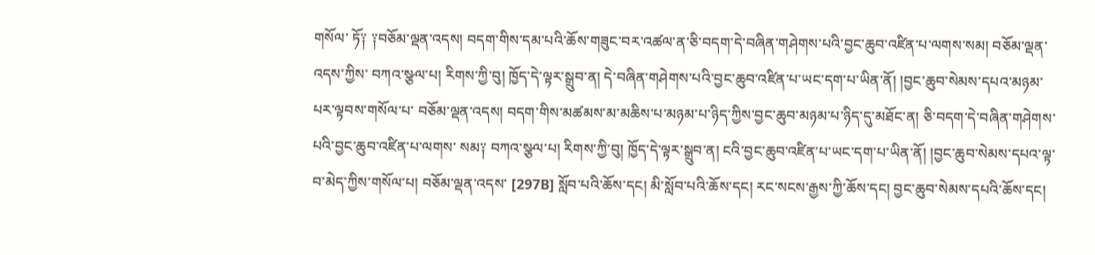གསོལ་ ཏོ༑ ༑བཅོམ་ལྡན་འདས། བདག་གིས་དམ་པའི་ཆོས་གཟུང་བར་འཚལ་ན་ཅི་བདག་དེ་བཞིན་གཤེགས་པའི་བྱང་ཆུབ་འཛིན་པ་ལགས་སམ། བཅོམ་ལྡན་འདས་ཀྱིས་ བཀའ་སྩལ་པ། རིགས་ཀྱི་བུ། ཁྱོད་དེ་ལྟར་སྒྲུབ་ན། དེ་བཞིན་གཤེགས་པའི་བྱང་ཆུབ་འཛིན་པ་ཡང་དག་པ་ཡིན་ནོ། །བྱང་ཆུབ་སེམས་དཔའ་མཉམ་པར་ལྟབས་གསོལ་པ་ བཅོམ་ལྡན་འདས། བདག་གིས་མཚམས་མ་མཆིས་པ་མཉམ་པ་ཉིད་ཀྱིས་བྱང་ཆུབ་མཉམ་པ་ཉིད་དུ་མཐོང་ན། ཅི་བདག་དེ་བཞིན་གཤེགས་པའི་བྱང་ཆུབ་འཛིན་པ་ལགས་ སམ༑ བཀའ་སྩལ་པ། རིགས་ཀྱི་བུ། ཁྱོད་དེ་ལྟར་སྒྲུབ་ན། ངའི་བྱང་ཆུབ་འཛིན་པ་ཡང་དག་པ་ཡིན་ནོ། །བྱང་ཆུབ་སེམས་དཔའ་ལྟ་བ་མེད་ཀྱིས་གསོལ་པ། བཅོམ་ལྡན་འདས་ [297B] སློབ་པའི་ཆོས་དང། མི་སློབ་པའི་ཆོས་དང། རང་སངས་རྒྱས་ཀྱི་ཆོས་དང། བྱང་ཆུབ་སེམས་དཔའི་ཆོས་དང།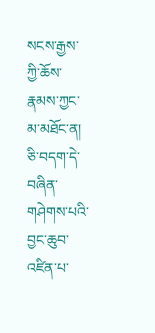སངས་རྒྱས་ཀྱི་ཆོས་ རྣམས་ཀྱང་མ་མཐོང་ན། ཅི་བདག་དེ་བཞིན་གཤེགས་པའི་བྱང་ཆུབ་འཛིན་པ་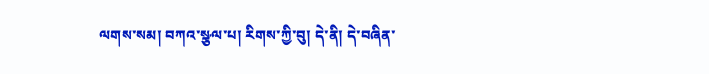ལགས་སམ། བཀའ་སྩལ་པ། རིགས་ཀྱི་བུ། དེ་ནི། དེ་བཞིན་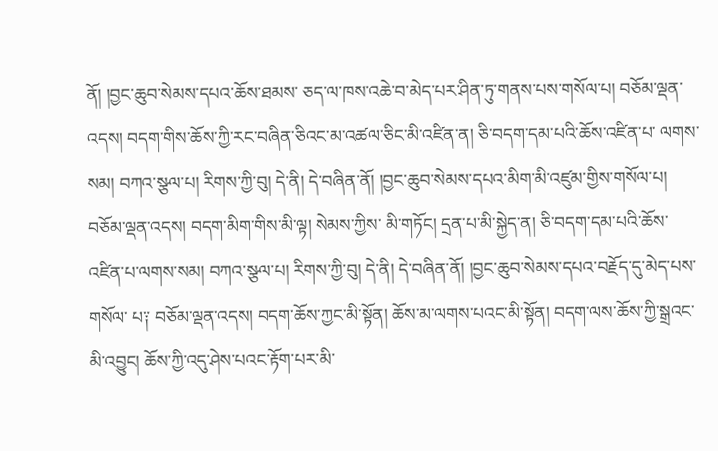ནོ། །བྱང་ཆུབ་སེམས་དཔའ་ཆོས་ཐམས་ ཅད་ལ་ཁས་འཆེ་བ་མེད་པར་ཤིན་ཏུ་གནས་པས་གསོལ་པ། བཅོམ་ལྡན་འདས། བདག་གིས་ཆོས་ཀྱི་རང་བཞིན་ཅིའང་མ་འཚལ་ཅིང་མི་འཛིན་ན། ཅི་བདག་དམ་པའི་ཆོས་འཛིན་པ་ ལགས་སམ། བཀའ་སྩལ་པ། རིགས་ཀྱི་བུ། དེ་ནི། དེ་བཞིན་ནོ། །བྱང་ཆུབ་སེམས་དཔའ་མིག་མི་འཛུམ་གྱིས་གསོལ་པ། བཅོམ་ལྡན་འདས། བདག་མིག་གིས་མི་ལྟ། སེམས་ཀྱིས་ མི་གཏོང། དྲན་པ་མི་སྐྱེད་ན། ཅི་བདག་དམ་པའི་ཆོས་འཛིན་པ་ལགས་སམ། བཀའ་སྩལ་པ། རིགས་ཀྱི་བུ། དེ་ནི། དེ་བཞིན་ནོ། །བྱང་ཆུབ་སེམས་དཔའ་བརྗོད་དུ་མེད་པས་གསོལ་ པ༑ བཅོམ་ལྡན་འདས། བདག་ཆོས་ཀྱང་མི་སྟོན། ཆོས་མ་ལགས་པའང་མི་སྟོན། བདག་ལས་ཆོས་ཀྱི་སྒྲའང་མི་འབྱུང། ཆོས་ཀྱི་འདུ་ཤེས་པའང་རྟོག་པར་མི་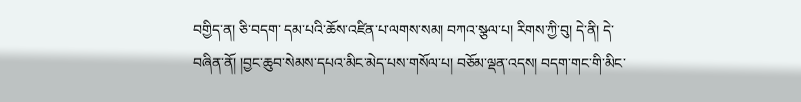བགྱིད་ན། ཅི་བདག་ དམ་པའི་ཆོས་འཛིན་པ་ལགས་སམ། བཀའ་སྩལ་པ། རིགས་ཀྱི་བུ། དེ་ནི། དེ་བཞིན་ནོ། །བྱང་ཆུབ་སེམས་དཔའ་མིང་མེད་པས་གསོལ་པ། བཅོམ་ལྡན་འདས། བདག་གང་གི་མིང་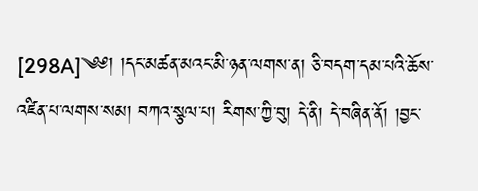[298A]༄༅། །དང་མཚན་མའང་མི་ཉན་ལགས་ན། ཅི་བདག་དམ་པའི་ཆོས་འཛིན་པ་ལགས་སམ། བཀའ་སྩལ་པ། རིགས་ཀྱི་བུ། དེ་ནི། དེ་བཞིན་ནོ། །བྱང་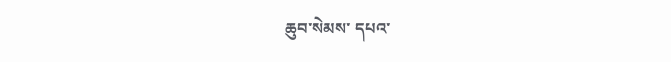ཆུབ་སེམས་ དཔའ་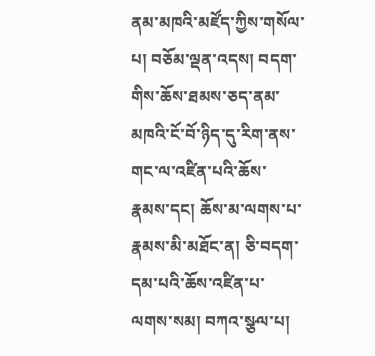ནམ་མཁའི་མཛོད་ཀྱིས་གསོལ་པ། བཅོམ་ལྡན་འདས། བདག་གིས་ཆོས་ཐམས་ཅད་ནམ་མཁའི་ངོ་བོ་ཉིད་དུ་རིག་ནས་གང་ལ་འཛིན་པའི་ཆོས་རྣམས་དང། ཆོས་མ་ལགས་པ་ རྣམས་མི་མཐོང་ན། ཅི་བདག་དམ་པའི་ཆོས་འཛིན་པ་ལགས་སམ། བཀའ་སྩལ་པ།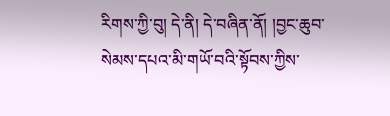རིགས་ཀྱི་བུ། དེ་ནི། དེ་བཞིན་ནོ། །བྱང་ཆུབ་སེམས་དཔའ་མི་གཡོ་བའི་སྟོབས་ཀྱིས་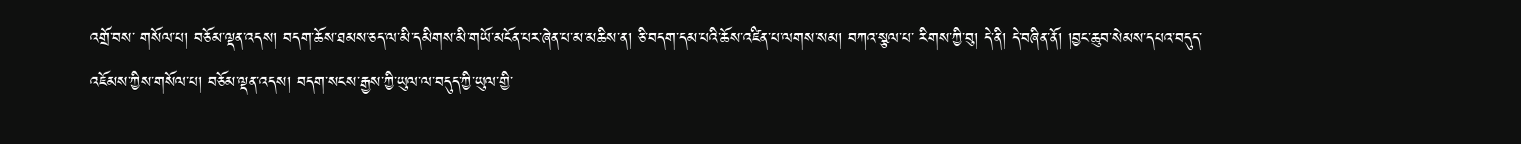འགྲོ་བས་ གསོལ་པ། བཅོམ་ལྡན་འདས། བདག་ཆོས་ཐམས་ཅད་ལ་མི་དམིགས་མི་གཡོ་མངོན་པར་ཞེན་པ་མ་མཆིས་ན། ཅི་བདག་དམ་པའི་ཆོས་འཛིན་པ་ལགས་སམ། བཀའ་སྩལ་པ་ རིགས་ཀྱི་བུ། དེ་ནི། དེ་བཞིན་ནོ། །བྱང་ཆུབ་སེམས་དཔའ་བདུད་འཇོམས་ཀྱིས་གསོལ་པ། བཅོམ་ལྡན་འདས། བདག་སངས་རྒྱས་ཀྱི་ཡུལ་ལ་བདུད་ཀྱི་ཡུལ་གྱི་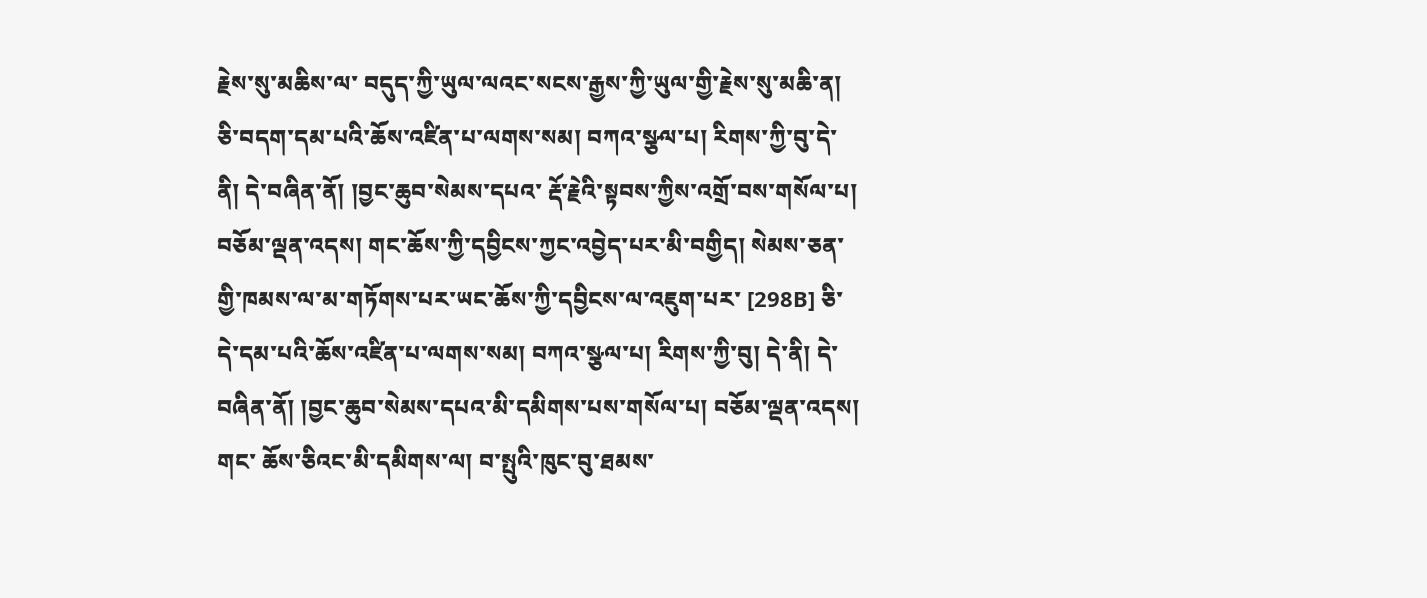རྗེས་སུ་མཆིས་ལ་ བདུད་ཀྱི་ཡུལ་ལའང་སངས་རྒྱས་ཀྱི་ཡུལ་གྱི་རྗེས་སུ་མཆི་ན། ཅི་བདག་དམ་པའི་ཆོས་འཛིན་པ་ལགས་སམ། བཀའ་སྩལ་པ། རིགས་ཀྱི་བུ་དེ་ནི། དེ་བཞིན་ནོ། །བྱང་ཆུབ་སེམས་དཔའ་ རྡོ་རྗེའི་སྟབས་ཀྱིས་འགྲོ་བས་གསོལ་པ། བཅོམ་ལྡན་འདས། གང་ཆོས་ཀྱི་དབྱིངས་ཀྱང་འབྱེད་པར་མི་བགྱིད། སེམས་ཅན་གྱི་ཁམས་ལ་མ་གཏོགས་པར་ཡང་ཆོས་ཀྱི་དབྱིངས་ལ་འཇུག་པར་ [298B] ཅི་དེ་དམ་པའི་ཆོས་འཛིན་པ་ལགས་སམ། བཀའ་སྩལ་པ། རིགས་ཀྱི་བུ། དེ་ནི། དེ་བཞིན་ནོ། །བྱང་ཆུབ་སེམས་དཔའ་མི་དམིགས་པས་གསོལ་པ། བཅོམ་ལྡན་འདས། གང་ ཆོས་ཅིའང་མི་དམིགས་ལ། བ་སྤུའི་ཁུང་བུ་ཐམས་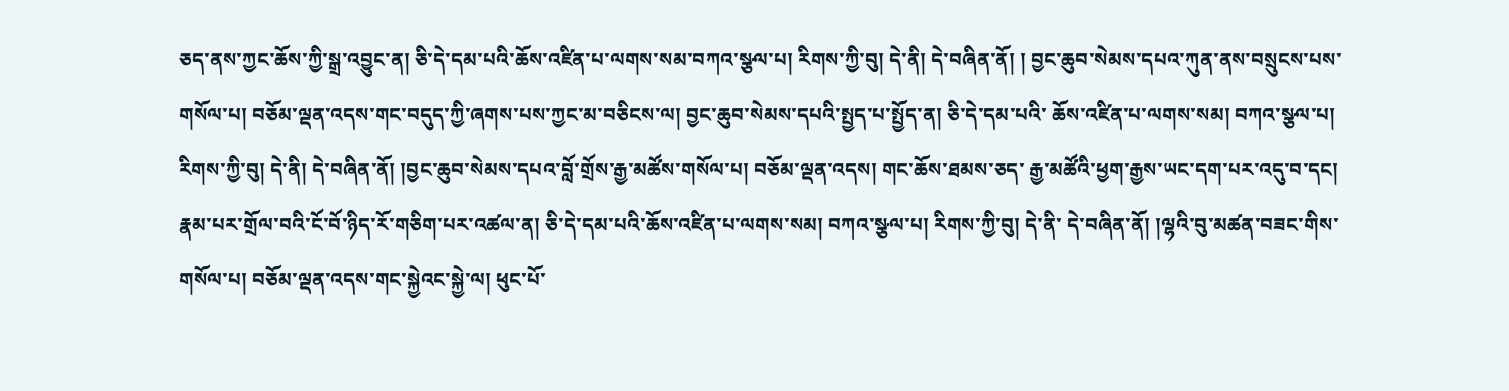ཅད་ནས་ཀྱང་ཆོས་ཀྱི་སྒྲ་འབྱུང་ན། ཅི་དེ་དམ་པའི་ཆོས་འཛིན་པ་ལགས་སམ་བཀའ་སྩལ་པ། རིགས་ཀྱི་བུ། དེ་ནི། དེ་བཞིན་ནོ། ། བྱང་ཆུབ་སེམས་དཔའ་ཀུན་ནས་བསྲུངས་པས་གསོལ་པ། བཅོམ་ལྡན་འདས་གང་བདུད་ཀྱི་ཞགས་པས་ཀྱང་མ་བཅིངས་ལ། བྱང་ཆུབ་སེམས་དཔའི་སྤྱད་པ་སྤྱོད་ན། ཅི་དེ་དམ་པའི་ ཆོས་འཛིན་པ་ལགས་སམ། བཀའ་སྩལ་པ། རིགས་ཀྱི་བུ། དེ་ནི། དེ་བཞིན་ནོ། །བྱང་ཆུབ་སེམས་དཔའ་བློ་གྲོས་རྒྱ་མཚོས་གསོལ་པ། བཅོམ་ལྡན་འདས། གང་ཆོས་ཐམས་ཅད་ རྒྱ་མཚོའི་ཕྱག་རྒྱས་ཡང་དག་པར་འདུ་བ་དང། རྣམ་པར་གྲོལ་བའི་ངོ་བོ་ཉིད་རོ་གཅིག་པར་འཚལ་ན། ཅི་དེ་དམ་པའི་ཆོས་འཛིན་པ་ལགས་སམ། བཀའ་སྩལ་པ། རིགས་ཀྱི་བུ། དེ་ནི་ དེ་བཞིན་ནོ། །ལྷའི་བུ་མཚན་བཟང་གིས་གསོལ་པ། བཅོམ་ལྡན་འདས་གང་སྐྱེའང་སྐྱེ་ལ། ཕུང་པོ་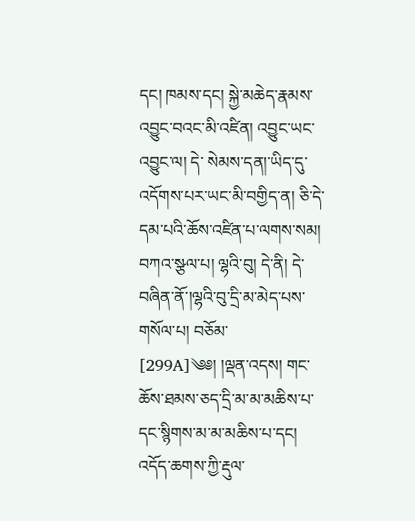དང། ཁམས་དང། སྐྱེ་མཆེད་རྣམས་འབྱུང་བའང་མི་འཛིན། འབྱུང་ཡང་འབྱུང་ལ། དེ་ སེམས་དན།་ཡིད་དུ་འདོགས་པར་ཡང་མི་བགྱིད་ན། ཅི་དེ་དམ་པའི་ཆོས་འཛིན་པ་ལགས་སམ། བཀའ་སྩལ་པ། ལྷའི་བུ། དེ་ནི། དེ་བཞིན་ནོ་།ལྷའི་བུ་དྲི་མ་མེད་པས་གསོལ་པ། བཅོམ་ [299A]༄༅། །ལྡན་འདས། གང་ཆོས་ཐམས་ཅད་དྲི་མ་མ་མཆིས་པ་དང་སྙིགས་མ་མ་མཆིས་པ་དང། འདོད་ཆགས་ཀྱི་རྡུལ་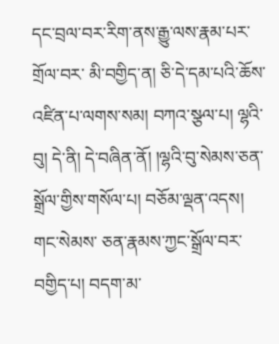དང་བྲལ་བར་རིག་ནས་རྒྱུ་ལས་རྣམ་པར་གྲོལ་བར་ མི་བགྱིད་ན། ཅི་དེ་དམ་པའི་ཆོས་འཛིན་པ་ལགས་སམ། བཀའ་སྩལ་པ། ལྷའི་བུ། དེ་ནི། དེ་བཞིན་ནོ། །ལྷའི་བུ་སེམས་ཅན་སྒྲོལ་གྱིས་གསོལ་པ། བཅོམ་ལྡན་འདས། གང་སེམས་ ཅན་རྣམས་ཀྱང་སྒྲོལ་བར་བགྱིད་པ། བདག་མ་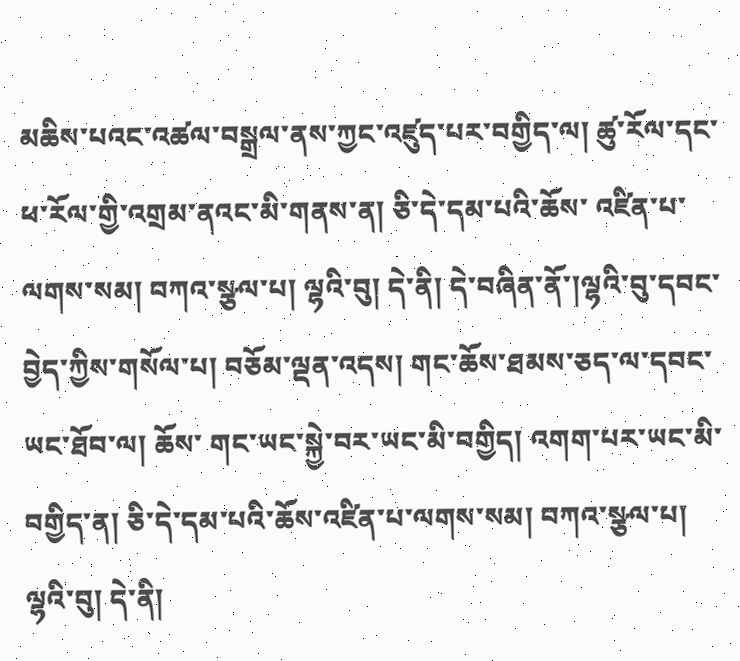མཆིས་པའང་འཚལ་བསྒྲལ་ནས་ཀྱང་འཛུད་པར་བགྱིད་ལ། ཚུ་རོལ་དང་ཕ་རོལ་གྱི་འགྲམ་ནའང་མི་གནས་ན། ཅི་དེ་དམ་པའི་ཆོས་ འཛིན་པ་ལགས་སམ། བཀའ་སྩལ་པ། ལྷའི་བུ། དེ་ནི། དེ་བཞིན་ནོ་།ལྷའི་བུ་དབང་བྱེད་ཀྱིས་གསོལ་པ། བཅོམ་ལྡན་འདས། གང་ཆོས་ཐམས་ཅད་ལ་དབང་ཡང་ཐོབ་ལ། ཆོས་ གང་ཡང་སྐྱེ་བར་ཡང་མི་བགྱིད། འགག་པར་ཡང་མི་བགྱིད་ན། ཅི་དེ་དམ་པའི་ཆོས་འཛིན་པ་ལགས་སམ། བཀའ་སྩལ་པ། ལྷའི་བུ། དེ་ནི།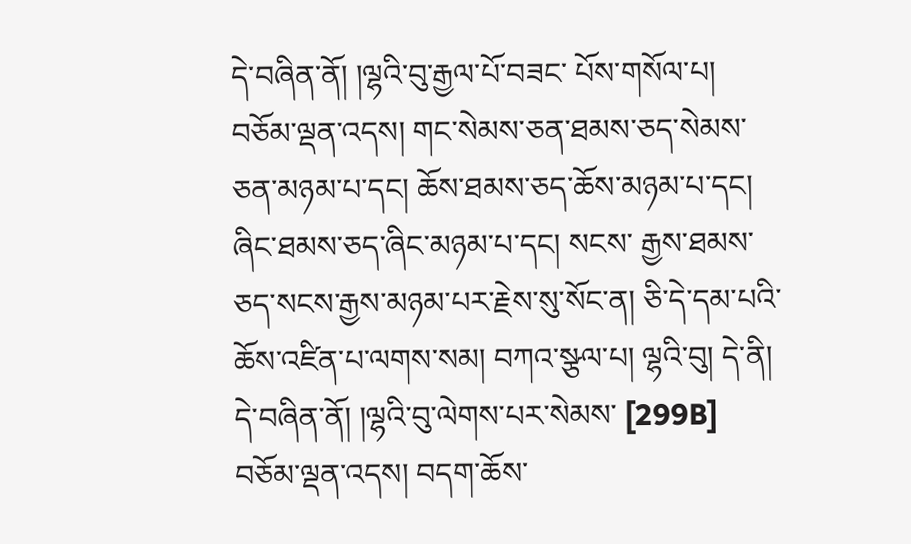དེ་བཞིན་ནོ། །ལྷའི་བུ་རྒྱལ་པོ་བཟང་ པོས་གསོལ་པ། བཅོམ་ལྡན་འདས། གང་སེམས་ཅན་ཐམས་ཅད་སེམས་ཅན་མཉམ་པ་དང། ཆོས་ཐམས་ཅད་ཆོས་མཉམ་པ་དང། ཞིང་ཐམས་ཅད་ཞིང་མཉམ་པ་དང། སངས་ རྒྱས་ཐམས་ཅད་སངས་རྒྱས་མཉམ་པར་རྗེས་སུ་སོང་ན། ཅི་དེ་དམ་པའི་ཆོས་འཛིན་པ་ལགས་སམ། བཀའ་སྩལ་པ། ལྷའི་བུ། དེ་ནི། དེ་བཞིན་ནོ། །ལྷའི་བུ་ལེགས་པར་སེམས་ [299B] བཅོམ་ལྡན་འདས། བདག་ཆོས་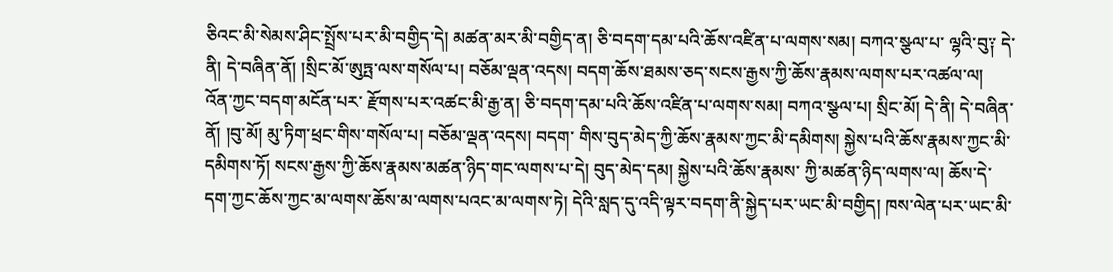ཅིའང་མི་སེམས་ཤིང་སྤྲོས་པར་མི་བགྱིད་དེ། མཚན་མར་མི་བགྱིད་ན། ཅི་བདག་དམ་པའི་ཆོས་འཛིན་པ་ལགས་སམ། བཀའ་སྩལ་པ་ ལྷའི་བུ༑ དེ་ནི། དེ་བཞིན་ནོ། །སྲིང་མོ་ཨུཏྤ་ལས་གསོལ་པ། བཅོམ་ལྡན་འདས། བདག་ཆོས་ཐམས་ཅད་སངས་རྒྱས་ཀྱི་ཆོས་རྣམས་ལགས་པར་འཚལ་ལ། འོན་ཀྱང་བདག་མངོན་པར་ རྫོགས་པར་འཚང་མི་རྒྱ་ན། ཅི་བདག་དམ་པའི་ཆོས་འཛིན་པ་ལགས་སམ། བཀའ་སྩལ་པ། སྲིང་མོ། དེ་ནི། དེ་བཞིན་ནོ། །བུ་མོ། མུ་ཏིག་ཕྲང་གིས་གསོལ་པ། བཅོམ་ལྡན་འདས། བདག་ གིས་བུད་མེད་ཀྱི་ཆོས་རྣམས་ཀྱང་མི་དམིགས། སྐྱེས་པའི་ཆོས་རྣམས་ཀྱང་མི་དམིགས་ཏོ། སངས་རྒྱས་ཀྱི་ཆོས་རྣམས་མཚན་ཉིད་གང་ལགས་པ་དེ། བུད་མེད་དམ། སྐྱེས་པའི་ཆོས་རྣམས་ ཀྱི་མཚན་ཉིད་ལགས་ལ། ཆོས་དེ་དག་ཀྱང་ཆོས་ཀྱང་མ་ལགས་ཆོས་མ་ལགས་པའང་མ་ལགས་ཏེ། དེའི་སླད་དུ་འདི་ལྟར་བདག་ནི་སྐྱེད་པར་ཡང་མི་བགྱིད། ཁས་ལེན་པར་ཡང་མི་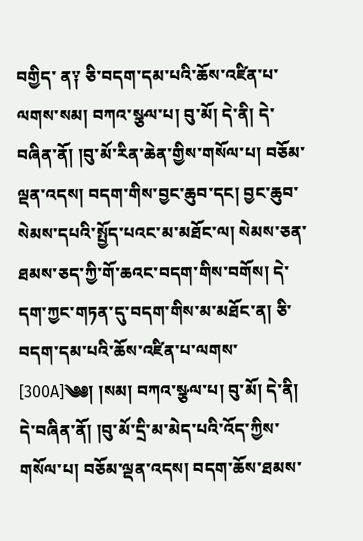བགྱིད་ ན༑ ཅི་བདག་དམ་པའི་ཆོས་འཛིན་པ་ལགས་སམ། བཀའ་སྩལ་པ། བུ་མོ། དེ་ནི། དེ་བཞིན་ནོ། །བུ་མོ་རིན་ཆེན་གྱིས་གསོལ་པ། བཅོམ་ལྡན་འདས། བདག་གིས་བྱང་ཆུབ་དང། བྱང་ཆུབ་ སེམས་དཔའི་སྤྱོད་པའང་མ་མཐོང་ལ། སེམས་ཅན་ཐམས་ཅད་ཀྱི་གོ་ཆའང་བདག་གིས་བགོས། དེ་དག་ཀྱང་གཏན་དུ་བདག་གིས་མ་མཐོང་ན། ཅི་བདག་དམ་པའི་ཆོས་འཛིན་པ་ལགས་ [300A]༄༅། །སམ། བཀའ་སྩལ་པ། བུ་མོ། དེ་ནི། དེ་བཞིན་ནོ། །བུ་མོ་དྲི་མ་མེད་པའི་འོད་ཀྱིས་གསོལ་པ། བཅོམ་ལྡན་འདས། བདག་ཆོས་ཐམས་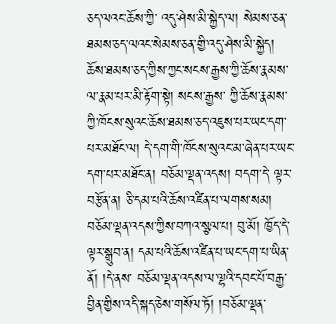ཅད་ལའང་ཆོས་ཀྱི་ འདུ་ཤེས་མི་སྐྱེད་ལ། སེམས་ཅན་ཐམས་ཅད་ལའང་སེམས་ཅན་གྱི་འདུ་ཤེས་མི་སྐྱེད། ཆོས་ཐམས་ཅད་ཀྱིས་ཀྱང་སངས་རྒྱས་ཀྱི་ཆོས་རྣམས་ལ་རྣམ་པར་མི་རྟོག་སྟེ། སངས་རྒྱས་ ཀྱི་ཆོས་རྣམས་ཀྱི་ཁོངས་སུའང་ཆོས་ཐམས་ཅད་འཇུས་པར་ཡང་དག་པར་མཐོང་ལ། དེ་དག་གི་ཁོངས་སུའང་མ་ཞེན་པར་ཡང་དག་པར་མཐོང་ན། བཅོམ་ལྡན་འདས། བདག་དེ་ ལྟར་བརྩོན་ན། ཅི་དམ་པའི་ཆོས་འཛིན་པ་ལགས་སམ། བཅོམ་ལྡན་འདས་ཀྱིས་བཀའ་སྩལ་པ། བུ་མོ། ཁྱོད་དེ་ལྟར་སྒྲུབ་ན། དམ་པའི་ཆོས་འཛིན་པ་ཡང་དག་པ་ཡིན་ནོ། །དེ་ནས་ བཅོམ་ལྡན་འདས་ལ་ལྷའི་དབང་པོ་བརྒྱ་བྱིན་གྱིས་འདི་སྐད་ཅེས་གསོལ་ཏོ། །བཅོམ་ལྡན་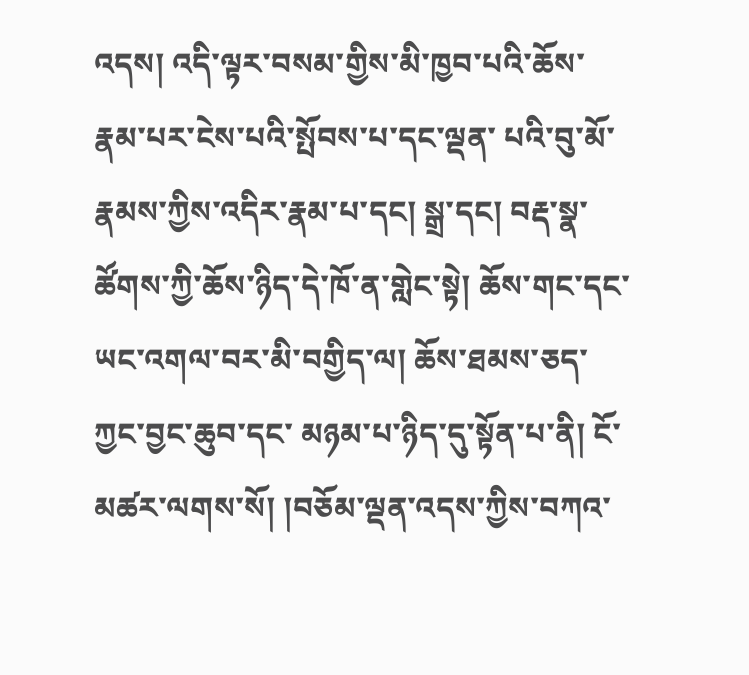འདས། འདི་ལྟར་བསམ་གྱིས་མི་ཁྱབ་པའི་ཆོས་རྣམ་པར་ངེས་པའི་སྤོབས་པ་དང་ལྡན་ པའི་བུ་མོ་རྣམས་ཀྱིས་འདིར་རྣམ་པ་དང། སྒྲ་དང། བརྡ་སྣ་ཚོགས་ཀྱི་ཆོས་ཉིད་དེ་ཁོ་ན་གླེང་སྟེ། ཆོས་གང་དང་ཡང་འགལ་བར་མི་བགྱིད་ལ། ཆོས་ཐམས་ཅད་ཀྱང་བྱང་ཆུབ་དང་ མཉམ་པ་ཉིད་དུ་སྟོན་པ་ནི། ངོ་མཚར་ལགས་སོ། །བཅོམ་ལྡན་འདས་ཀྱིས་བཀའ་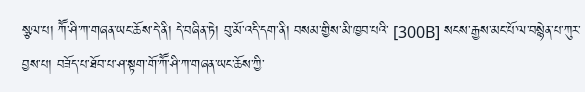སྩལ་པ། ཀཽ་ཤི་ཀ་གཞན་ཡང་ཆོས་དེ་ནི། དེ་བཞིན་ཏེ། བུ་མོ་འདི་དག་ནི། བསམ་གྱིས་མི་ཁྱབ་པའི་ [300B] སངས་རྒྱས་མང་པོ་ལ་བསྙེན་པ་ཀུར་བྱས་པ། བཟོད་པ་ཐོབ་པ་ཤ་སྟག་གོ་ཀཽ་ཤི་ཀ་གཞན་ཡང་ཆོས་ཀྱི་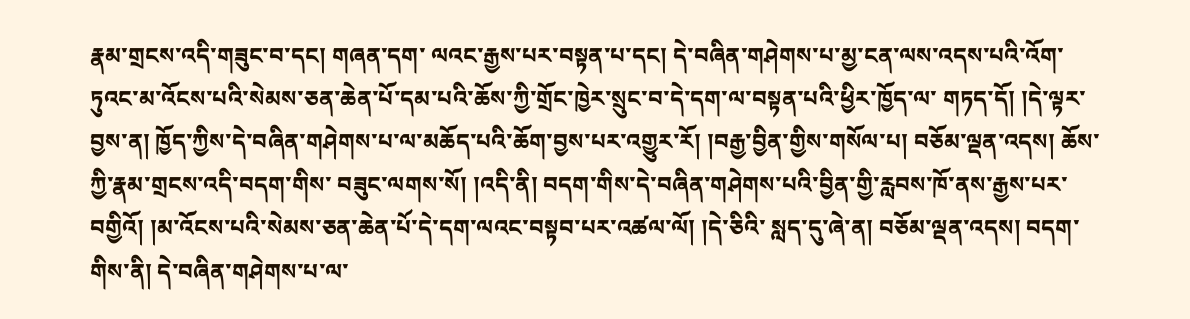རྣམ་གྲངས་འདི་གཟུང་བ་དང། གཞན་དག་ ལའང་རྒྱས་པར་བསྟན་པ་དང། དེ་བཞིན་གཤེགས་པ་མྱ་ངན་ལས་འདས་པའི་འོག་ཏུའང་མ་འོངས་པའི་སེམས་ཅན་ཆེན་པོ་དམ་པའི་ཆོས་ཀྱི་གྲོང་ཁྱེར་སྲུང་བ་དེ་དག་ལ་བསྟན་པའི་ཕྱིར་ཁྱོད་ལ་ གཏད་དོ། །དེ་ལྟར་བྱས་ན། ཁྱོད་ཀྱིས་དེ་བཞིན་གཤེགས་པ་ལ་མཆོད་པའི་ཆོག་བྱས་པར་འགྱུར་རོ། །བརྒྱ་བྱིན་གྱིས་གསོལ་པ། བཅོམ་ལྡན་འདས། ཆོས་ཀྱི་རྣམ་གྲངས་འདི་བདག་གིས་ བཟུང་ལགས་སོ། །འདི་ནི། བདག་གིས་དེ་བཞིན་གཤེགས་པའི་བྱིན་གྱི་རླབས་ཁོ་ནས་རྒྱས་པར་བགྱིའོ། །མ་འོངས་པའི་སེམས་ཅན་ཆེན་པོ་དེ་དག་ལའང་བསྟབ་པར་འཚལ་ལོ། །དེ་ཅིའི་ སླད་དུ་ཞེ་ན། བཅོམ་ལྡན་འདས། བདག་གིས་ནི། དེ་བཞིན་གཤེགས་པ་ལ་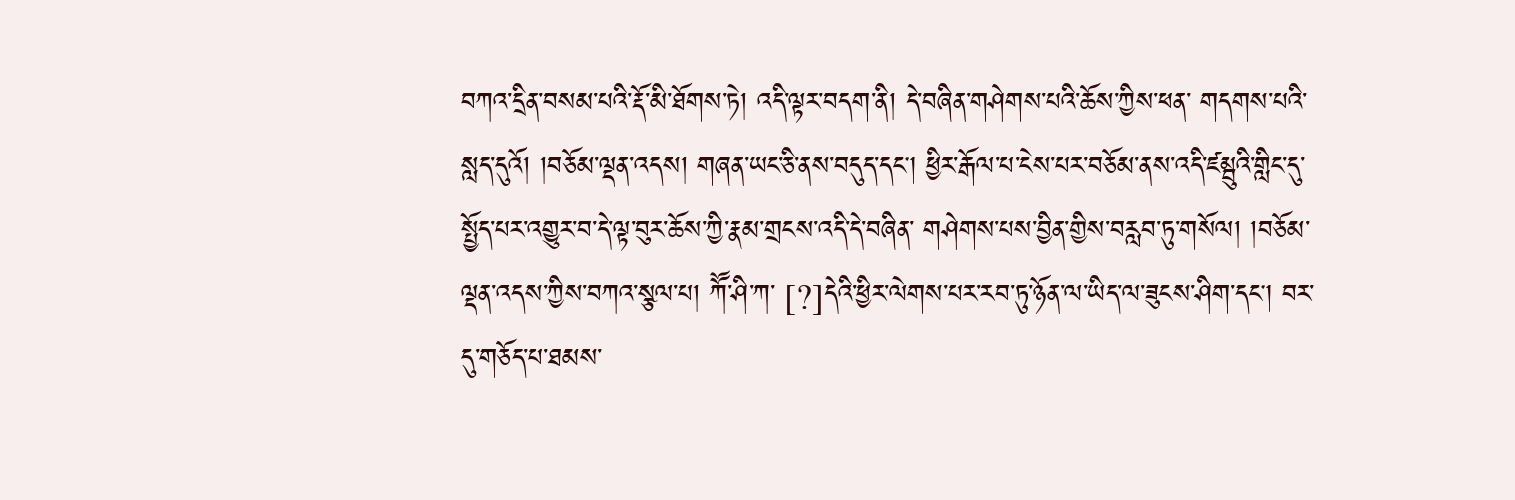བཀའ་དྲིན་བསམ་པའི་རྡོ་མི་ཐོགས་ཏེ། འདི་ལྟར་བདག་ནི། དེ་བཞིན་གཤེགས་པའི་ཆོས་ཀྱིས་ཕན་ གདགས་པའི་སླད་དུའོ། །བཅོམ་ལྡན་འདས། གཞན་ཡང་ཅི་ནས་བདུད་དང། ཕྱིར་རྒོལ་པ་ངེས་པར་བཅོམ་ནས་འདི་ཛམྦུའི་གླིང་དུ་སྤྱོད་པར་འགྱུར་བ་དེ་ལྟ་བུར་ཆོས་ཀྱི་རྣམ་གྲངས་འདི་དེ་བཞིན་ གཤེགས་པས་བྱིན་གྱིས་བརླབ་ཏུ་གསོལ། །བཅོམ་ལྡན་འདས་ཀྱིས་བཀའ་སྩལ་པ། ཀཽ་ཤི་ཀ་ [?]དེའི་ཕྱིར་ལེགས་པར་རབ་ཏུ་ཉོན་ལ་ཡིད་ལ་ཟུངས་ཤིག་དང། བར་དུ་གཅོད་པ་ཐམས་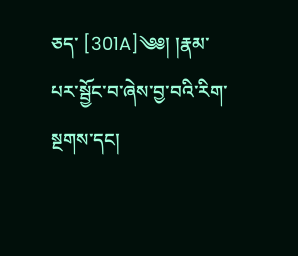ཅད་ [301A]༄༅། །རྣམ་པར་སྦྱོང་བ་ཞེས་བྱ་བའི་རིག་སྔགས་དང།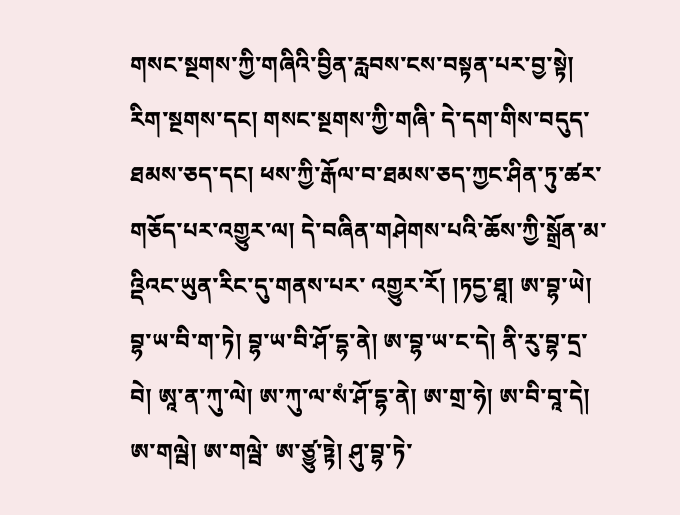གསང་སྔགས་ཀྱི་གཞིའི་བྱིན་རླབས་ངས་བསྟན་པར་བྱ་སྟེ། རིག་སྔགས་དང། གསང་སྔགས་ཀྱི་གཞི་ དེ་དག་གིས་བདུད་ཐམས་ཅད་དང། ཕས་ཀྱི་རྒོལ་བ་ཐམས་ཅད་ཀྱང་ཤིན་ཏུ་ཚར་གཅོད་པར་འགྱུར་ལ། དེ་བཞིན་གཤེགས་པའི་ཆོས་ཀྱི་སྒྲོན་མ་འྡིའང་ཡུན་རིང་དུ་གནས་པར་ འགྱུར་རོ། །ཏདྱ་ཐཱ། ཨ་བྷ་ཡེ། བྷ་ཡ་བི་ག་ཏེ། བྷ་ཡ་བི་ཤོ་དྷ་ནེ། ཨ་བྷ་ཡ་ང་དེ། ནི་རུ་བྷ་དྲ་བེ། ཨཱ་ན་ཀུ་ལེ། ཨ་ཀུ་ལ་སཾ་ཤོ་དྷ་ནེ། ཨ་གྲ་ཧེ། ཨ་བི་བཱ་དེ། ཨ་གལྦེ། ཨ་གལྦེ་ ཨ་ཙྱུ་ཏྟེ། ཤུ་བྷ་ཏེ་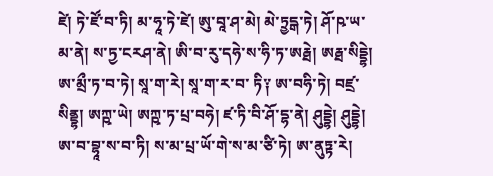ཛེ། ཏེ་ཛོ་བ་ཏི། མ་ཧཱ་ཏེ་ཛེ། ཨུ་བཱ་ཤ་མེ། མེ་ཏྲྱདྒ་ཏེ། ཤོ་ཥ་ཡ་མ་ནེ། ས་ཏྱ་ངརཤ་ནེ། ཨི་བ་རུ་དཧེ་ས་ཧི་ཏ་ཨརྠེ། ཨརྠ་སིདྡྷེ། ཨ་མྲྀ་ཏ་བ་ཏེ། སཱ་ག་རེ། སཱ་ག་ར་བ་ ཏི༑ ཨ་བཧི་ཏེ། བཛྲ་སིནྡྷ། ཨཀྵ་ཡེ། ཨཀྵ་ཏ་པྲ་བཧེ། ཛ་ཏི་བི་ཤོ་དྷ་ནེ། ཤུདྡྷེ། ཤུདྡྷེ། ཨ་བ་བྷཱ་ས་བ་ཏི། ས་མ་པྲ་ཡོ་གེ་ས་མ་ཙི་ཏེ། ཨ་ནུཏྟ་རེ།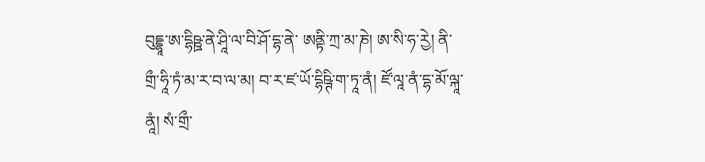བུདྡྷཱ་ཨ་དྷིཥྛ་ནེ་ཤཱི་ལ་བི་ཤོ་དྷ་ནེ་ ཨནྟི་ཀྲ་མ་ཎེ། ཨ་སི་ཧ་རྱེ། ནི་གྲྀ་ཧཱི་ཏཾ་མ་ར་བ་ལ་མ། བ་ར་ཛ་ཡོ་དྷིཥྚི་ག་ཏཱ་ནཾ། ཛོ་ལཱ་ནཾ་དྷ་མོ་ལྐཱ་ནཱཾ། སཾ་གྲྀ་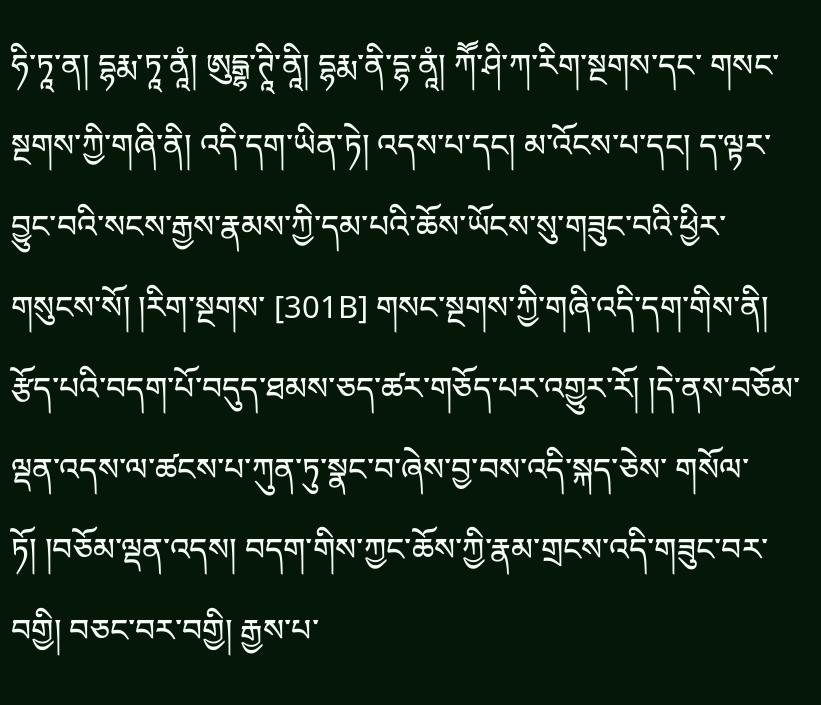ཧི་ཏཱ་ན། དྷརྨ་ཏཱ་ནཱཾ། ཨུདྒྷ་ཊཱི་ནཱི། དྷརྨ་ནི་དྷ་ནཱཾ། ཀཽ་ཤི་ཀ་རིག་སྔགས་དང་ གསང་སྔགས་ཀྱི་གཞི་ནི། འདི་དག་ཡིན་ཏེ། འདས་པ་དང། མ་འོངས་པ་དང། ད་ལྟར་བྱུང་བའི་སངས་རྒྱས་རྣམས་ཀྱི་དམ་པའི་ཆོས་ཡོངས་སུ་གཟུང་བའི་ཕྱིར་གསུངས་སོ། །རིག་སྔགས་ [301B] གསང་སྔགས་ཀྱི་གཞི་འདི་དག་གིས་ནི། རྩོད་པའི་བདག་པོ་བདུད་ཐམས་ཅད་ཚར་གཅོད་པར་འགྱུར་རོ། །དེ་ནས་བཅོམ་ལྡན་འདས་ལ་ཚངས་པ་ཀུན་ཏུ་སྣང་བ་ཞེས་བྱ་བས་འདི་སྐད་ཅེས་ གསོལ་ཏོ། །བཅོམ་ལྡན་འདས། བདག་གིས་ཀྱང་ཆོས་ཀྱི་རྣམ་གྲངས་འདི་གཟུང་བར་བགྱི། བཅང་བར་བགྱི། རྒྱས་པ་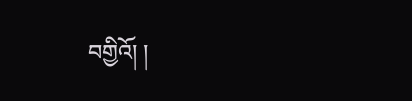བགྱིའོ། །